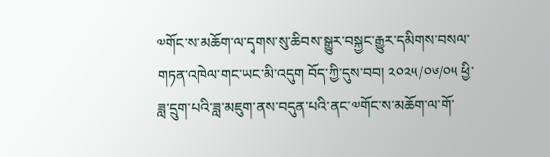༧གོང་ས་མཆོག་ལ་དྭགས་སུ་ཆིབས་སྒྱུར་བསྐྱང་རྒྱུར་དམིགས་བསལ་གཏན་འཁེལ་གང་ཡང་མི་འདུག བོད་ཀྱི་དུས་བབ། ༢༠༢༥/༠༦/༠༥ ཕྱི་ཟླ་དྲུག་པའི་ཟླ་མཇུག་ནས་བདུན་པའི་ནང་༧གོང་ས་མཆོག་ལ་གོ་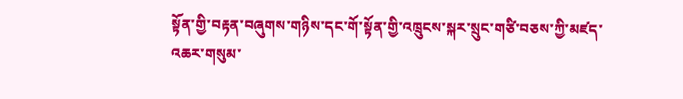སྟོན་གྱི་བརྟན་བཞུགས་གཉིས་དང་གོ་སྟོན་གྱི་འཁྲུངས་སྐར་སྲུང་གཙི་བཅས་ཀྱི་མཛད་འཆར་གསུམ་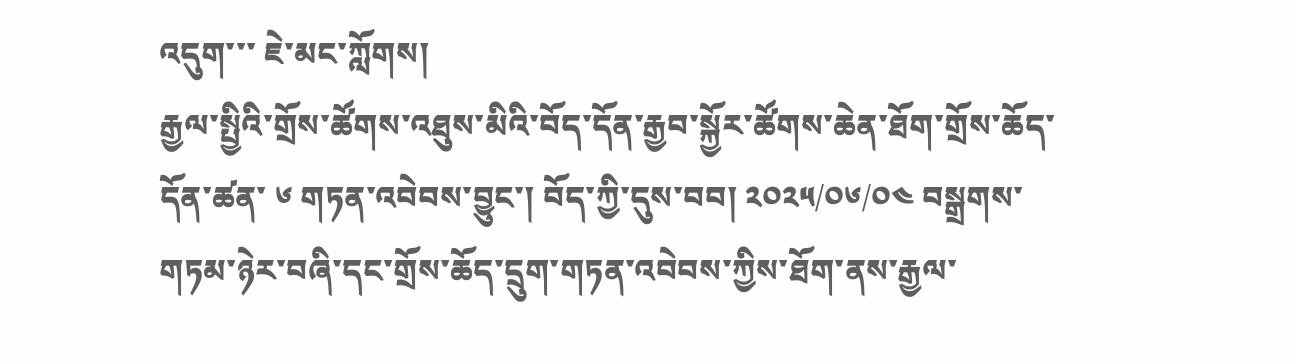འདུག་་་ ཇེ་མང་ཀློགས།
རྒྱལ་སྤྱིའི་གྲོས་ཚོགས་འཐུས་མིའི་བོད་དོན་རྒྱབ་སྐྱོར་ཚོགས་ཆེན་ཐོག་གྲོས་ཆོད་དོན་ཚན་ ༦ གཏན་འབེབས་བྱུང་། བོད་ཀྱི་དུས་བབ། ༢༠༢༥/༠༦/༠༤ བསྒྲགས་གཏམ་ཉེར་བཞི་དང་གྲོས་ཆོད་དྲུག་གཏན་འབེབས་ཀྱིས་ཐོག་ནས་རྒྱལ་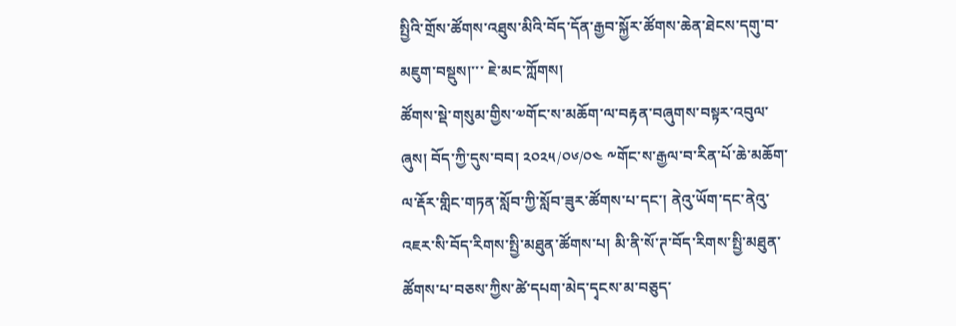སྤྱིའི་གྲོས་ཚོགས་འཐུས་མིའི་བོད་དོན་རྒྱབ་སྐྱོར་ཚོགས་ཆེན་ཐེངས་དགུ་བ་མཇུག་བསྡུས།་་་ ཇེ་མང་ཀློགས།
ཚོགས་སྡེ་གསུམ་གྱིས་༧གོང་ས་མཆོག་ལ་བརྟན་བཞུགས་བསྟར་འབུལ་ཞུས། བོད་ཀྱི་དུས་བབ། ༢༠༢༥/༠༦/༠༤ ༸གོང་ས་རྒྱལ་བ་རིན་པོ་ཆེ་མཆོག་ལ་རྡོར་གླིང་གཏན་སློབ་ཀྱི་སློབ་ཟུར་ཚོགས་པ་དང་། ནེའུ་ཡོག་དང་ནེའུ་འཇར་སི་བོད་རིགས་སྤྱི་མཐུན་ཚོགས་པ། མི་ནི་སོ་ཊ་བོད་རིགས་སྤྱི་མཐུན་ཚོགས་པ་བཅས་ཀྱིས་ཚེ་དཔག་མེད་དྭངས་མ་བཅུད་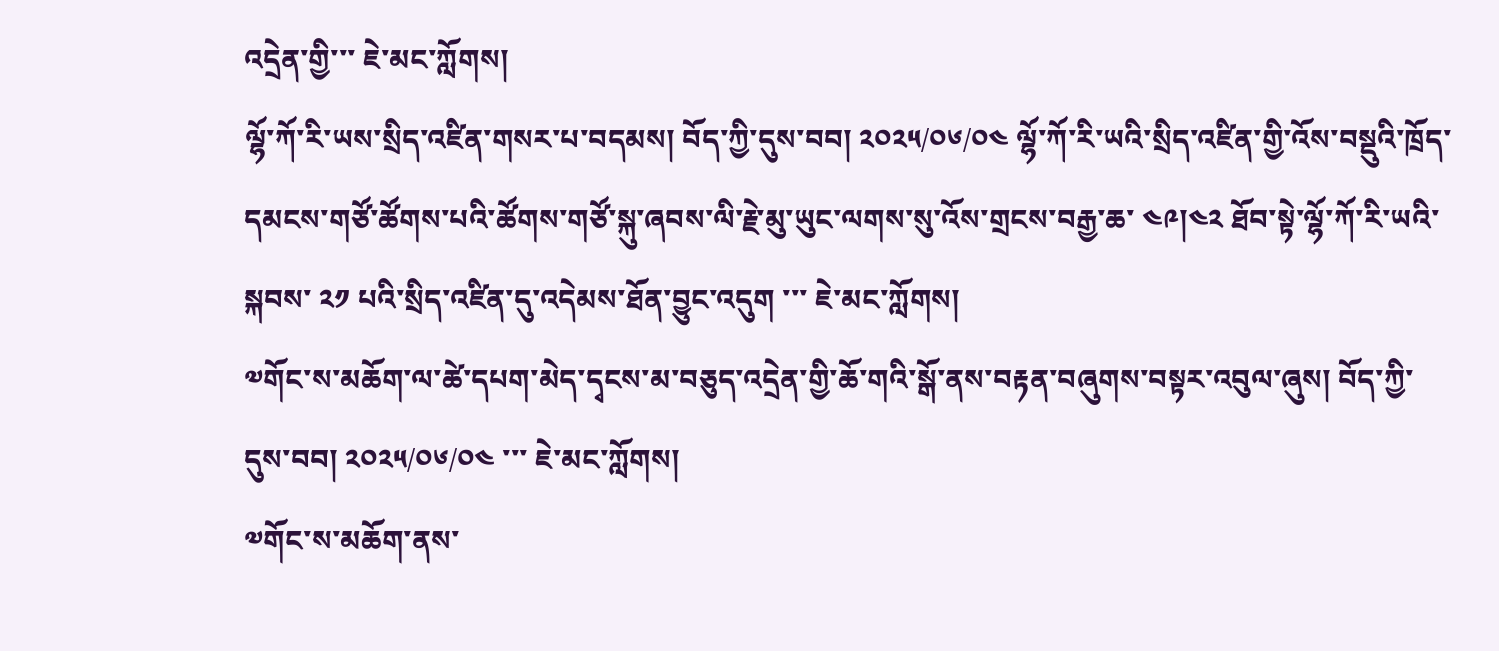འདྲེན་གྱི་་་ ཇེ་མང་ཀློགས།
ལྷོ་ཀོ་རི་ཡས་སྲིད་འཛིན་གསར་པ་བདམས། བོད་ཀྱི་དུས་བབ། ༢༠༢༥/༠༦/༠༤ ལྷོ་ཀོ་རི་ཡའི་སྲིད་འཛིན་གྱི་འོས་བསྡུའི་ཁྲོད་དམངས་གཙོ་ཚོགས་པའི་ཚོགས་གཙོ་སྐུ་ཞབས་ལི་རྗེ་མུ་ཡུང་ལགས་སུ་འོས་གྲངས་བརྒྱ་ཆ་ ༤༩།༤༢ ཐོབ་སྟེ་ལྷོ་ཀོ་རི་ཡའི་སྐབས་ ༢༡ པའི་སྲིད་འཛིན་དུ་འདེམས་ཐོན་བྱུང་འདུག ་་་ ཇེ་མང་ཀློགས།
༧གོང་ས་མཆོག་ལ་ཚེ་དཔག་མེད་དྭངས་མ་བཅུད་འདྲེན་གྱི་ཆོ་གའི་སྒོ་ནས་བརྟན་བཞུགས་བསྟར་འབུལ་ཞུས། བོད་ཀྱི་དུས་བབ། ༢༠༢༥/༠༦/༠༤ ་་་ ཇེ་མང་ཀློགས།
༧གོང་ས་མཆོག་ནས་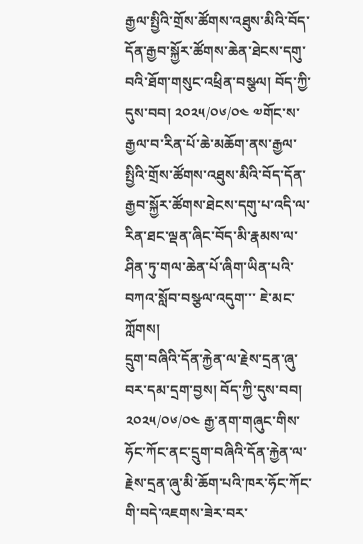རྒྱལ་སྤྱིའི་གྲོས་ཚོགས་འཐུས་མིའི་བོད་དོན་རྒྱབ་སྐྱོར་ཚོགས་ཆེན་ཐེངས་དགུ་བའི་ཐོག་གསུང་འཕྲིན་བསྩལ། བོད་ཀྱི་དུས་བབ། ༢༠༢༥/༠༦/༠༤ ༧གོང་ས་རྒྱལ་བ་རིན་པོ་ཆེ་མཆོག་ནས་རྒྱལ་སྤྱིའི་གྲོས་ཚོགས་འཐུས་མིའི་བོད་དོན་རྒྱབ་སྐྱོར་ཚོགས་ཐེངས་དགུ་པ་འདི་ལ་རིན་ཐང་ལྡན་ཞིང་བོད་མི་རྣམས་ལ་ཤིན་ཏུ་གལ་ཆེན་པོ་ཞིག་ཡིན་པའི་བཀའ་སློབ་བསྩལ་འདུག་་་ ཇེ་མང་ཀློགས།
དྲུག་བཞིའི་དོན་རྐྱེན་ལ་རྗེས་དྲན་ཞུ་བར་དམ་དྲག་བྱས། བོད་ཀྱི་དུས་བབ། ༢༠༢༥/༠༦/༠༤ རྒྱ་ནག་གཞུང་གིས་ཧོང་ཀོང་ནང་དྲུག་བཞིའི་དོན་རྐྱེན་ལ་རྗེས་དྲན་ཞུ་མི་ཆོག་པའི་ཁར་ཧོང་ཀོང་གི་བདེ་འཇགས་ཟེར་བར་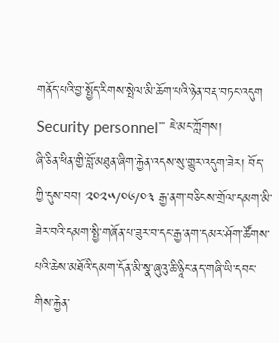གནོད་པའི་བྱ་སྤྱོད་རིགས་སྤེལ་མི་ཆོག་པའི་ཉེན་བརྡ་བཏང་འདུག Security personnel་་་ ཇེ་མང་ཀློགས།
ཞི་ཅིན་ཕིན་གྱི་བློ་མཐུན་ཞིག་རྐྱེན་འདས་སུ་གྱུར་འདུག་ཟེར། བོད་ཀྱི་དུས་བབ། ༢༠༢༥/༠༦/༠༣ རྒྱ་ནག་བཅིངས་གྲོལ་དམག་མི་ཟེར་བའི་དམག་སྤྱི་གཞོན་པ་ཟུར་བ་དང་རྒྱ་ནག་དམར་ཤོག་ཚོགས་པའི་ཆེས་མཐོའི་དམག་དོན་མི་སྣ་ཞུའུ་ཆི་ཉཱིང་ནད་གཞི་ཡི་དབང་གིས་རྐྱེན་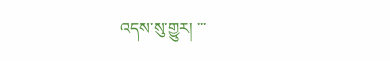འདས་སུ་གྱུར། ་་་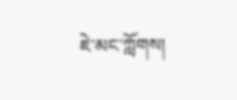ཇེ་མང་ཀློགས།